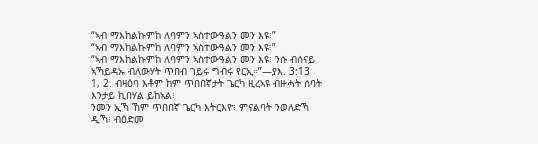“ኣብ ማእከልኩምከ ለባምን ኣስተውዓልን መን እዩ፧”
“ኣብ ማእከልኩምከ ለባምን ኣስተውዓልን መን እዩ፧”
“ኣብ ማእከልኩምከ ለባምን ኣስተውዓልን መን እዩ፧ ንሱ ብሰናይ ኣኻይዳኡ ብለውሃት ጥበብ ገይሩ ግብሩ የርኢ።”—ያእ. 3:13
1, 2. ብዛዕባ እቶም ከም ጥበበኛታት ጌርካ ዚረኣዩ ብዙሓት ሰባት እንታይ ኪበሃል ይከኣል፧
ንመን ኢኻ ኸም ጥበበኛ ጌርካ እትርእዮ፧ ምናልባት ንወለድኻ ዲኻ፧ ብዕድመ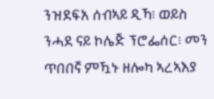ንዝደፍአ ሰብኣይ ዲኻ፧ ወይስ ንሓደ ናይ ኮሌጅ ፕሮፌሰር፧ መን ጥበበኛ ምዃኑ ዘሎካ ኣረኣእያ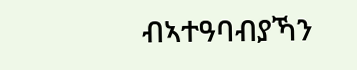ብኣተዓባብያኻን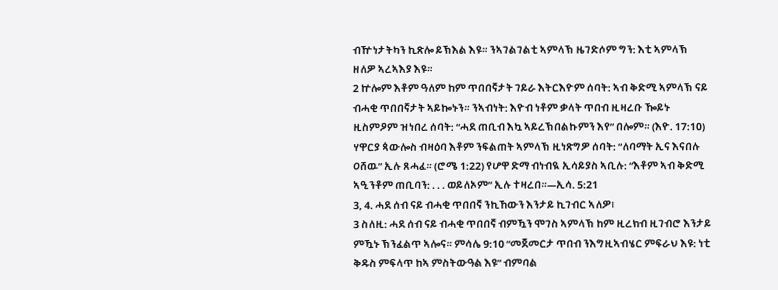ብዅነታትካን ኪጽሎ ይኽእል እዩ። ንኣገልገልቲ ኣምላኽ ዜገድሶም ግን: እቲ ኣምላኽ ዘለዎ ኣረኣእያ እዩ።
2 ኵሎም እቶም ዓለም ከም ጥበበኛታት ገይራ እትርእዮም ሰባት: ኣብ ቅድሚ ኣምላኽ ናይ ብሓቂ ጥበበኛታት ኣይኰኑን። ንኣብነት: እዮብ ነቶም ቃላት ጥበብ ዚዛረቡ ዀይኑ ዚስምዖም ዝነበረ ሰባት: “ሓደ ጠቢብ እኳ ኣይረኽበልኩምን እየ” በሎም። (እዮ. 17:10) ሃዋርያ ጳውሎስ ብዛዕባ እቶም ንፍልጠት ኣምላኽ ዚነጽግዎ ሰባት: “ለባማት ኢና እናበሉ ዐሸዉ” ኢሉ ጸሓፈ። (ሮሜ 1:22) የሆዋ ድማ ብነብዪ ኢሳይያስ ኣቢሉ: “እቶም ኣብ ቅድሚ ኣዒንቶም ጠቢባን: . . . ወይለኦም” ኢሉ ተዛረበ።—ኢሳ. 5:21
3, 4. ሓደ ሰብ ናይ ብሓቂ ጥበበኛ ንኪኸውን እንታይ ኪገብር ኣለዎ፧
3 ስለዚ: ሓደ ሰብ ናይ ብሓቂ ጥበበኛ ብምዃን ሞገስ ኣምላኽ ከም ዚረክብ ዚገብሮ እንታይ ምዃኑ ኽንፈልጥ ኣሎና። ምሳሌ 9:10 “መጀመርታ ጥበብ ንእግዚኣብሄር ምፍራህ እዩ: ነቲ ቅዱስ ምፍላጥ ከኣ ምስትውዓል እዩ” ብምባል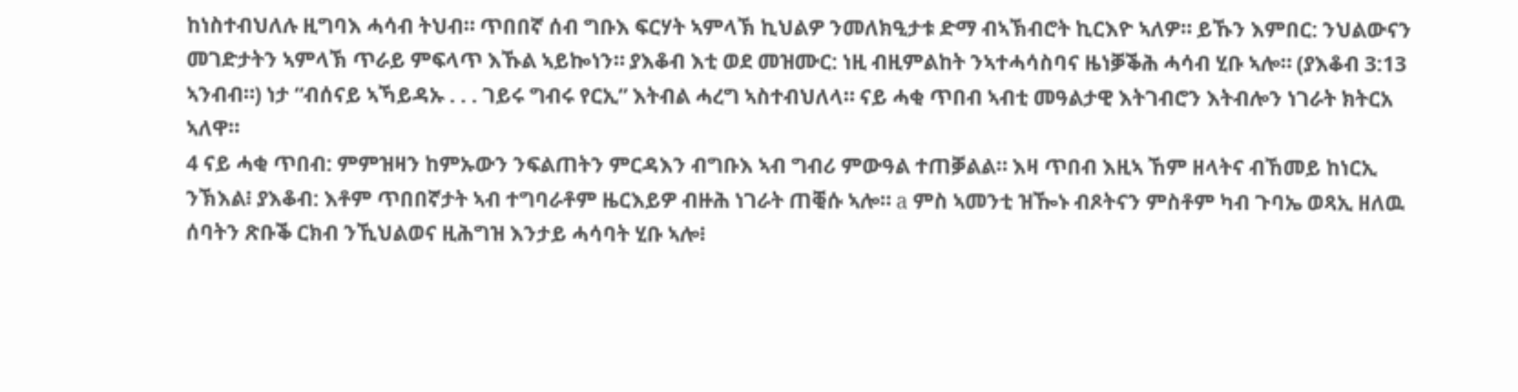ከነስተብህለሉ ዚግባእ ሓሳብ ትህብ። ጥበበኛ ሰብ ግቡእ ፍርሃት ኣምላኽ ኪህልዎ ንመለክዒታቱ ድማ ብኣኽብሮት ኪርእዮ ኣለዎ። ይኹን እምበር: ንህልውናን መገድታትን ኣምላኽ ጥራይ ምፍላጥ እኹል ኣይኰነን። ያእቆብ እቲ ወደ መዝሙር: ነዚ ብዚምልከት ንኣተሓሳስባና ዜነቓቕሕ ሓሳብ ሂቡ ኣሎ። (ያእቆብ 3:13 ኣንብብ።) ነታ “ብሰናይ ኣኻይዳኡ . . . ገይሩ ግብሩ የርኢ” እትብል ሓረግ ኣስተብህለላ። ናይ ሓቂ ጥበብ ኣብቲ መዓልታዊ እትገብሮን እትብሎን ነገራት ክትርአ ኣለዋ።
4 ናይ ሓቂ ጥበብ: ምምዝዛን ከምኡውን ንፍልጠትን ምርዳእን ብግቡእ ኣብ ግብሪ ምውዓል ተጠቓልል። እዛ ጥበብ እዚኣ ኸም ዘላትና ብኸመይ ከነርኢ ንኽእል፧ ያእቆብ: እቶም ጥበበኛታት ኣብ ተግባራቶም ዜርእይዎ ብዙሕ ነገራት ጠቒሱ ኣሎ። a ምስ ኣመንቲ ዝዀኑ ብጾትናን ምስቶም ካብ ጉባኤ ወጻኢ ዘለዉ ሰባትን ጽቡቕ ርክብ ንኺህልወና ዚሕግዝ እንታይ ሓሳባት ሂቡ ኣሎ፧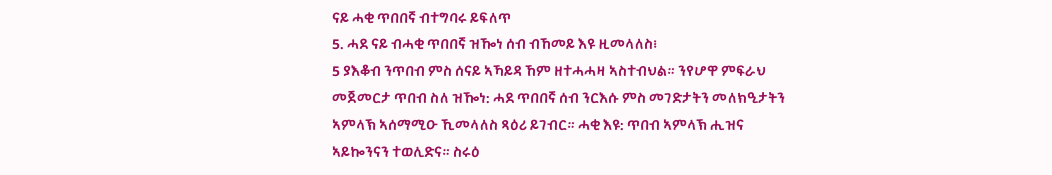ናይ ሓቂ ጥበበኛ ብተግባሩ ይፍለጥ
5. ሓደ ናይ ብሓቂ ጥበበኛ ዝዀነ ሰብ ብኸመይ እዩ ዚመላለስ፧
5 ያእቆብ ንጥበብ ምስ ሰናይ ኣኻይዳ ኸም ዘተሓሓዛ ኣስተብህል። ንየሆዋ ምፍራህ መጀመርታ ጥበብ ስለ ዝዀነ: ሓደ ጥበበኛ ሰብ ንርእሱ ምስ መገድታትን መለክዒታትን ኣምላኽ ኣሰማሚዑ ኺመላለስ ጻዕሪ ይገብር። ሓቂ እዩ: ጥበብ ኣምላኽ ሒዝና ኣይኰንናን ተወሊድና። ስሩዕ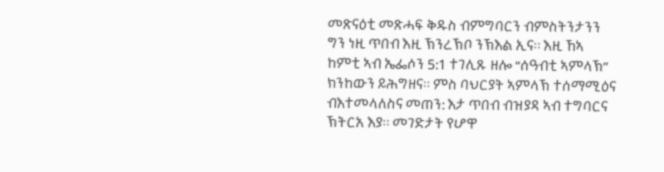መጽናዕቲ መጽሓፍ ቅዱስ ብምግባርን ብምስትንታንን ግን ነዚ ጥበብ እዚ ኽንረኽቦ ንኽእል ኢና። እዚ ኸኣ ከምቲ ኣብ ኤፌሶን 5:1 ተገሊጹ ዘሎ “ሰዓብቲ ኣምላኽ” ክንከውን ይሕግዘና። ምስ ባህርያት ኣምላኽ ተሰማሚዕና ብእተመላለስና መጠን: እታ ጥበብ ብዝያዳ ኣብ ተግባርና ኽትርአ እያ። መገድታት የሆዋ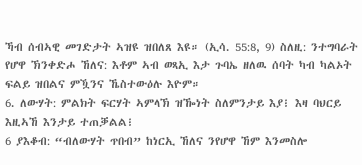ኻብ ሰብኣዊ መገድታት ኣዝዩ ዝበለጸ እዩ። (ኢሳ. 55:8, 9) ስለዚ: ንተግባራት የሆዋ ኽንቀድሖ ኸለና: እቶም ኣብ ወጻኢ እታ ጉባኤ ዘለዉ ሰባት ካብ ካልኦት ፍልይ ዝበልና ምዃንና ኼስተውዕሉ እዮም።
6. ለውሃት: ምልክት ፍርሃት ኣምላኽ ዝዀነት ስለምንታይ እያ፧ እዛ ባህርይ እዚኣኸ እንታይ ተጠቓልል፧
6 ያእቆብ: “ብለውሃት ጥበብ” ከነርኢ ኸለና ንየሆዋ ኸም እንመስሎ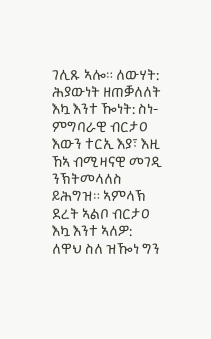ገሊጹ ኣሎ። ለውሃት: ሕያውነት ዘጠቓለለት እኳ እንተ ዀነት: ስነ-ምግባራዊ ብርታዐ እውን ተርኢ እያ፣ እዚ ኸኣ ብሚዛናዊ መገዲ ንኽትመላለስ ይሕግዝ። ኣምላኽ ደረት ኣልቦ ብርታዐ እኳ እንተ ኣለዎ: ለዋህ ስለ ዝዀነ ግን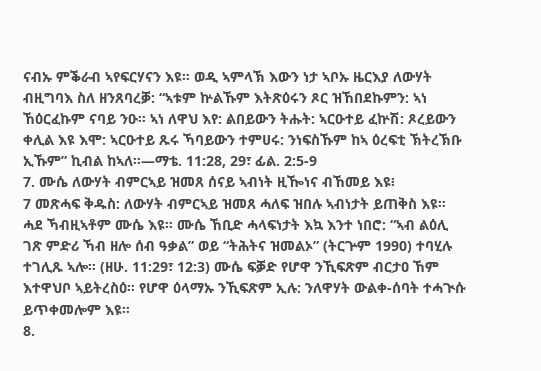ናብኡ ምቕራብ ኣየፍርሃናን እዩ። ወዲ ኣምላኽ እውን ነታ ኣቦኡ ዜርእያ ለውሃት ብዚግባእ ስለ ዘንጸባረቓ: “ኣቱም ኵልኹም እትጽዕሩን ጾር ዝኸበደኩምን: ኣነ ኸዕርፈኩም ናባይ ንዑ። ኣነ ለዋህ እየ: ልበይውን ትሑት: ኣርዑተይ ፈኵሽ: ጾረይውን ቀሊል እዩ እሞ: ኣርዑተይ ጹሩ ኻባይውን ተምሀሩ: ንነፍስኹም ከኣ ዕረፍቲ ኽትረኽቡ ኢኹም” ኪብል ከኣለ።—ማቴ. 11:28, 29፣ ፊል. 2:5-9
7. ሙሴ ለውሃት ብምርኣይ ዝመጸ ሰናይ ኣብነት ዚዀነና ብኸመይ እዩ፧
7 መጽሓፍ ቅዱስ: ለውሃት ብምርኣይ ዝመጸ ሓለፍ ዝበሉ ኣብነታት ይጠቅስ እዩ። ሓደ ኻብዚኣቶም ሙሴ እዩ። ሙሴ ኸቢድ ሓላፍነታት እኳ እንተ ነበሮ: “ኣብ ልዕሊ ገጽ ምድሪ ኻብ ዘሎ ሰብ ዓቃል” ወይ “ትሕትና ዝመልኦ” (ትርጕም 1990) ተባሂሉ ተገሊጹ ኣሎ። (ዘሁ. 11:29፣ 12:3) ሙሴ ፍቓድ የሆዋ ንኺፍጽም ብርታዐ ኸም እተዋህቦ ኣይትረስዕ። የሆዋ ዕላማኡ ንኺፍጽም ኢሉ: ንለዋሃት ውልቀ-ሰባት ተሓጒሱ ይጥቀመሎም እዩ።
8.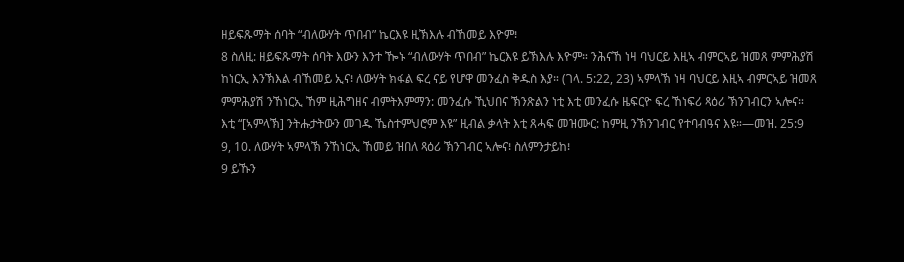ዘይፍጹማት ሰባት “ብለውሃት ጥበብ” ኬርእዩ ዚኽእሉ ብኸመይ እዮም፧
8 ስለዚ: ዘይፍጹማት ሰባት እውን እንተ ዀኑ “ብለውሃት ጥበብ” ኬርእዩ ይኽእሉ እዮም። ንሕናኸ ነዛ ባህርይ እዚኣ ብምርኣይ ዝመጸ ምምሕያሽ ከነርኢ እንኽእል ብኸመይ ኢና፧ ለውሃት ክፋል ፍረ ናይ የሆዋ መንፈስ ቅዱስ እያ። (ገላ. 5:22, 23) ኣምላኽ ነዛ ባህርይ እዚኣ ብምርኣይ ዝመጸ ምምሕያሽ ንኸነርኢ ኸም ዚሕግዘና ብምትእምማን: መንፈሱ ኺህበና ኽንጽልን ነቲ እቲ መንፈሱ ዜፍርዮ ፍረ ኸነፍሪ ጻዕሪ ኽንገብርን ኣሎና። እቲ “[ኣምላኽ] ንትሑታትውን መገዱ ኼስተምህሮም እዩ” ዚብል ቃላት እቲ ጸሓፍ መዝሙር: ከምዚ ንኽንገብር የተባብዓና እዩ።—መዝ. 25:9
9, 10. ለውሃት ኣምላኽ ንኸነርኢ ኸመይ ዝበለ ጻዕሪ ኽንገብር ኣሎና፧ ስለምንታይከ፧
9 ይኹን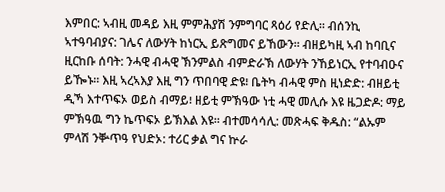እምበር: ኣብዚ መዳይ እዚ ምምሕያሽ ንምግባር ጻዕሪ የድሊ። ብሰንኪ ኣተዓባብያና: ገሌና ለውሃት ከነርኢ ይጽግመና ይኸውን። ብዘይካዚ ኣብ ከባቢና ዚርከቡ ሰባት: ንሓዊ ብሓዊ ኽንምልስ ብምድራኽ ለውሃት ንኸይነርኢ የተባብዑና ይዀኑ። እዚ ኣረኣእያ እዚ ግን ጥበባዊ ድዩ፧ ቤትካ ብሓዊ ምስ ዚነድድ: ብዘይቲ ዲኻ እተጥፍኦ ወይስ ብማይ፧ ዘይቲ ምኽዓው ነቲ ሓዊ መሊሱ እዩ ዜጋድዶ: ማይ ምኽዓዉ ግን ኬጥፍኦ ይኽእል እዩ። ብተመሳሳሊ: መጽሓፍ ቅዱስ: “ልኡም ምላሽ ንቝጥዓ የህድኦ: ተሪር ቃል ግና ኵራ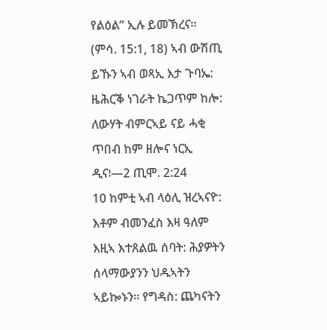የልዕል” ኢሉ ይመኽረና። (ምሳ. 15:1, 18) ኣብ ውሽጢ ይኹን ኣብ ወጻኢ እታ ጉባኤ: ዜሕርቕ ነገራት ኬጋጥም ከሎ: ለውሃት ብምርኣይ ናይ ሓቂ ጥበብ ከም ዘሎና ነርኢ ዲና፧—2 ጢሞ. 2:24
10 ከምቲ ኣብ ላዕሊ ዝረኣናዮ: እቶም ብመንፈስ እዛ ዓለም እዚኣ እተጸልዉ ሰባት: ሕያዎትን ሰላማውያንን ህዱኣትን ኣይኰኑን። የግዳስ: ጨካናትን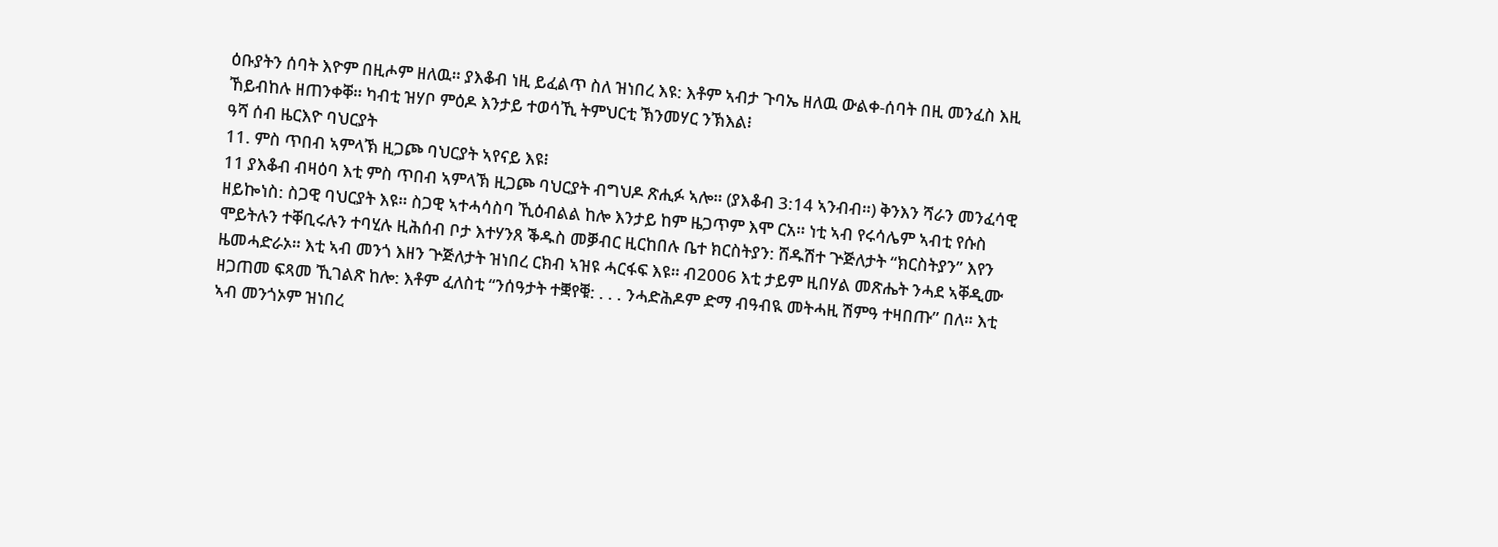ዕቡያትን ሰባት እዮም በዚሖም ዘለዉ። ያእቆብ ነዚ ይፈልጥ ስለ ዝነበረ እዩ: እቶም ኣብታ ጉባኤ ዘለዉ ውልቀ-ሰባት በዚ መንፈስ እዚ ኸይብከሉ ዘጠንቀቐ። ካብቲ ዝሃቦ ምዕዶ እንታይ ተወሳኺ ትምህርቲ ኽንመሃር ንኽእል፧
ዓሻ ሰብ ዜርእዮ ባህርያት
11. ምስ ጥበብ ኣምላኽ ዚጋጮ ባህርያት ኣየናይ እዩ፧
11 ያእቆብ ብዛዕባ እቲ ምስ ጥበብ ኣምላኽ ዚጋጮ ባህርያት ብግህዶ ጽሒፉ ኣሎ። (ያእቆብ 3:14 ኣንብብ።) ቅንእን ሻራን መንፈሳዊ ዘይኰነስ: ስጋዊ ባህርያት እዩ። ስጋዊ ኣተሓሳስባ ኺዕብልል ከሎ እንታይ ከም ዜጋጥም እሞ ርአ። ነቲ ኣብ የሩሳሌም ኣብቲ የሱስ ሞይትሉን ተቐቢሩሉን ተባሂሉ ዚሕሰብ ቦታ እተሃንጸ ቕዱስ መቓብር ዚርከበሉ ቤተ ክርስትያን: ሸዱሽተ ጕጅለታት “ክርስትያን” እየን ዜመሓድራኦ። እቲ ኣብ መንጎ እዘን ጕጅለታት ዝነበረ ርክብ ኣዝዩ ሓርፋፍ እዩ። ብ2006 እቲ ታይም ዚበሃል መጽሔት ንሓደ ኣቐዲሙ ዘጋጠመ ፍጻመ ኺገልጽ ከሎ: እቶም ፈለስቲ “ንሰዓታት ተቛየቑ: . . . ንሓድሕዶም ድማ ብዓብዪ መትሓዚ ሽምዓ ተዛበጡ” በለ። እቲ ኣብ መንጎኦም ዝነበረ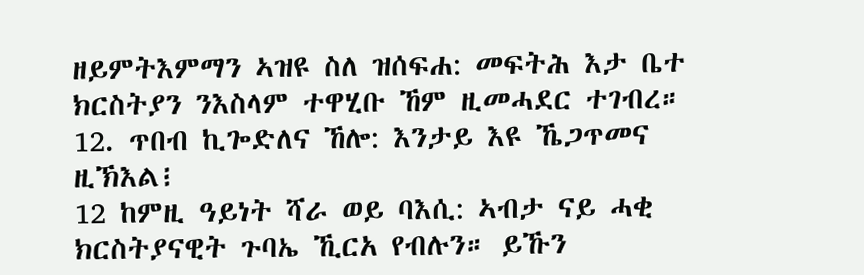ዘይምትእምማን ኣዝዩ ስለ ዝሰፍሐ: መፍትሕ እታ ቤተ ክርስትያን ንእስላም ተዋሂቡ ኸም ዚመሓደር ተገብረ።
12. ጥበብ ኪጐድለና ኸሎ: እንታይ እዩ ኼጋጥመና ዚኽእል፧
12 ከምዚ ዓይነት ሻራ ወይ ባእሲ: ኣብታ ናይ ሓቂ ክርስትያናዊት ጉባኤ ኺርአ የብሉን። ይኹን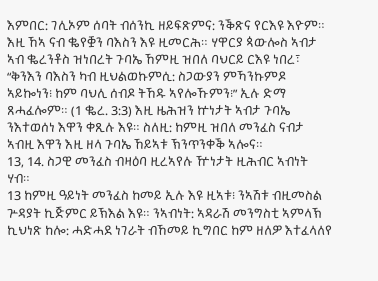እምበር: ገሊኦም ሰባት ብሰንኪ ዘይፍጽምና: ንቕጽና የርእዩ እዮም። እዚ ኸኣ ናብ ቈየቛን ባእስን እዩ ዚመርሕ። ሃዋርያ ጳውሎስ ኣብታ ኣብ ቈረንቶስ ዝነበረት ጉባኤ ኸምዚ ዝበለ ባህርይ ርእዩ ነበረ፣ “ቅንእን ባእስን ካብ ዚህልወኩምሲ: ስጋውያን ምኻንኩምዶ ኣይኰነን፧ ከም ባህሊ ሰብዶ ትኸዱ ኣየሎኹምን፧” ኢሉ ድማ ጸሓፈሎም። (1 ቈረ. 3:3) እዚ ዜሕዝን ኵነታት ኣብታ ጉባኤ ንእተወሰነ እዋን ቀጺሉ እዩ። ስለዚ: ከምዚ ዝበለ መንፈስ ናብታ ኣብዚ እዋን እዚ ዘላ ጉባኤ ኸይኣቱ ኽንጥንቀቕ ኣሎና።
13, 14. ስጋዊ መንፈስ ብዛዕባ ዚረኣየሉ ዅነታት ዚሕብር ኣብነት ሃብ።
13 ከምዚ ዓይነት መንፈስ ከመይ ኢሉ እዩ ዚኣቱ፧ ንኣሽቱ ብዚመስል ጕዳያት ኪጅምር ይኽእል እዩ። ንኣብነት: ኣዳራሽ መንግስቲ ኣምላኽ ኪህነጽ ከሎ: ሓድሓደ ነገራት ብኸመይ ኪግበር ከም ዘለዎ እተፈላለየ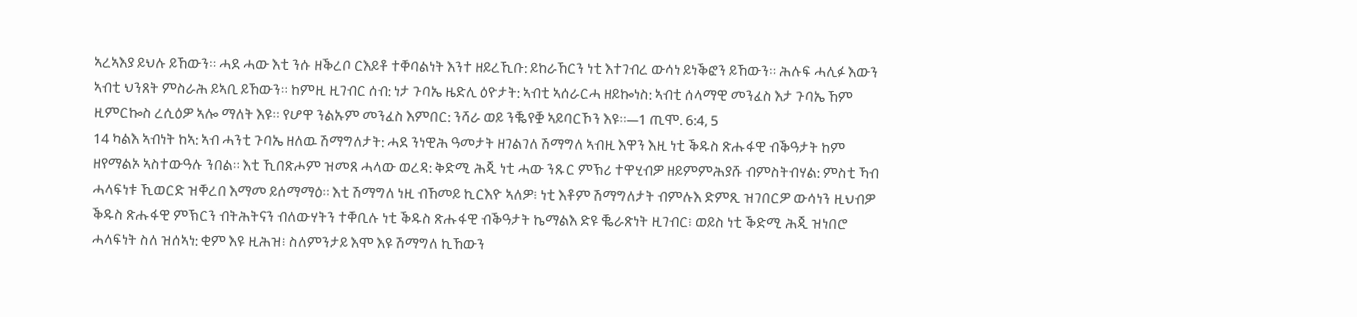ኣረኣእያ ይህሉ ይኸውን። ሓደ ሓው እቲ ንሱ ዘቕረቦ ርእይቶ ተቐባልነት እንተ ዘይረኺቡ: ይከራኸርን ነቲ እተገብረ ውሳነ ይነቕፎን ይኸውን። ሕሉፍ ሓሊፉ እውን ኣብቲ ህንጸት ምስራሕ ይኣቢ ይኸውን። ከምዚ ዚገብር ሰብ: ነታ ጉባኤ ዜድሊ ዕዮታት: ኣብቲ ኣሰራርሓ ዘይኰነስ: ኣብቲ ሰላማዊ መንፈስ እታ ጉባኤ ኸም ዚምርኰስ ረሲዕዎ ኣሎ ማለት እዩ። የሆዋ ንልኡም መንፈስ እምበር: ንሻራ ወይ ንቘየቛ ኣይባርኾን እዩ።—1 ጢሞ. 6:4, 5
14 ካልእ ኣብነት ከኣ: ኣብ ሓንቲ ጉባኤ ዘለዉ ሽማግለታት: ሓደ ንነዊሕ ዓመታት ዘገልገለ ሽማግለ ኣብዚ እዋን እዚ ነቲ ቕዱስ ጽሑፋዊ ብቕዓታት ከም ዘየማልኦ ኣስተውዓሉ ንበል። እቲ ኺበጽሖም ዝመጸ ሓላው ወረዳ: ቅድሚ ሕጂ ነቲ ሓው ንጹር ምኽሪ ተዋሂብዎ ዘይምምሕያሹ ብምስትብሃል: ምስቲ ኻብ ሓላፍነቱ ኺወርድ ዝቐረበ እማመ ይሰማማዕ። እቲ ሽማግለ ነዚ ብኸመይ ኪርእዮ ኣለዎ፧ ነቲ እቶም ሽማግለታት ብምሉእ ድምጺ ዝገበርዎ ውሳነን ዚህብዎ ቕዱስ ጽሑፋዊ ምኽርን ብትሕትናን ብለውሃትን ተቐቢሉ ነቲ ቕዱስ ጽሑፋዊ ብቕዓታት ኬማልእ ድዩ ቘራጽነት ዚገብር፧ ወይስ ነቲ ቕድሚ ሕጂ ዝነበሮ ሓላፍነት ስለ ዝሰኣነ: ቂም እዩ ዚሕዝ፧ ስለምንታይ እሞ እዩ ሽማግለ ኪኸውን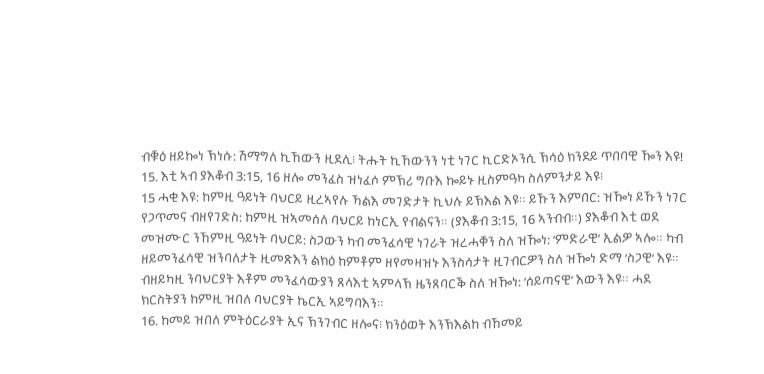ብቑዕ ዘይኰነ ኽነሱ: ሽማግለ ኪኸውን ዚደሊ፧ ትሑት ኪኸውንን ነቲ ነገር ኪርድኦንሲ ኽሳዕ ክንደይ ጥበባዊ ዀን እዩ!
15. እቲ ኣብ ያእቆብ 3:15, 16 ዘሎ መንፈስ ዝነፈሶ ምኽሪ ግቡእ ኰይኑ ዚስምዓካ ስለምንታይ እዩ፧
15 ሓቂ እዩ: ከምዚ ዓይነት ባህርይ ዚረኣየሉ ኻልእ መገድታት ኪህሉ ይኽእል እዩ። ይኹን እምበር: ዝዀነ ይኹን ነገር የጋጥመና ብዘየገድስ: ከምዚ ዝኣመሰለ ባህርይ ከነርኢ የብልናን። (ያእቆብ 3:15, 16 ኣንብብ።) ያእቆብ እቲ ወደ መዝሙር ንኸምዚ ዓይነት ባህርይ: ስጋውን ካብ መንፈሳዊ ነገራት ዝረሓቐን ስለ ዝዀነ: ‘ምድራዊ’ ኢልዎ ኣሎ። ካብ ዘይመንፈሳዊ ዝንባለታት ዚመጽእን ልክዕ ከምቶም ዘየመዛዝኑ እንስሳታት ዚገብርዎን ስለ ዝዀነ ድማ ‘ስጋዊ’ እዩ። ብዘይካዚ ንባህርያት እቶም መንፈሳውያን ጸላእቲ ኣምላኽ ዜንጸባርቕ ስለ ዝዀነ: ‘ሰይጣናዊ’ እውን እዩ። ሓደ ክርስትያን ከምዚ ዝበለ ባህርያት ኬርኢ ኣይግባእን።
16. ከመይ ዝበለ ምትዕርራያት ኢና ኽንገብር ዘሎና፧ ክንዕወት እንኽእልከ ብኸመይ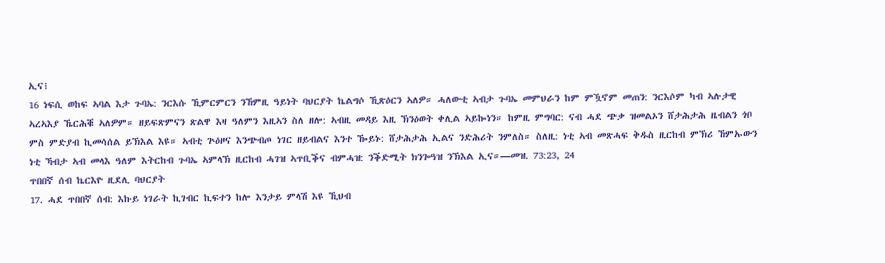ኢና፧
16 ነፍሲ ወከፍ ኣባል እታ ጉባኤ: ንርእሱ ኺምርምርን ንኸምዚ ዓይነት ባህርያት ኬልግሶ ኺጽዕርን ኣለዎ። ሓለውቲ ኣብታ ጉባኤ መምህራን ከም ምዃኖም መጠን: ንርእሶም ካብ ኣሉታዊ ኣረኣእያ ኼርሕቑ ኣለዎም። ዘይፍጽምናን ጽልዋ እዛ ዓለምን እዚኣን ስለ ዘሎ: ኣብዚ መዳይ እዚ ኽንዕወት ቀሊል ኣይኰነን። ከምዚ ምግባር: ናብ ሓደ ጭቃ ዝመልኦን ሸታሕታሕ ዜብልን ጎቦ ምስ ምድያብ ኪመሳሰል ይኽእል እዩ። ኣብቲ ጕዕዞና እንጭብጦ ነገር ዘይብልና እንተ ዀይኑ: ሸታሕታሕ ኢልና ንድሕሪት ንምለስ። ስለዚ: ነቲ ኣብ መጽሓፍ ቅዱስ ዚርከብ ምኽሪ ኸምኡውን ነቲ ኻብታ ኣብ መላእ ዓለም እትርከብ ጉባኤ ኣምላኽ ዚርከብ ሓገዝ ኣጥቢቕና ብምሓዝ: ንቕድሚት ክንጐዓዝ ንኽእል ኢና።—መዝ. 73:23, 24
ጥበበኛ ሰብ ኬርእዮ ዚደሊ ባህርያት
17. ሓደ ጥበበኛ ሰብ: እኩይ ነገራት ኪገብር ኪፍተን ከሎ እንታይ ምላሽ እዩ ኺህብ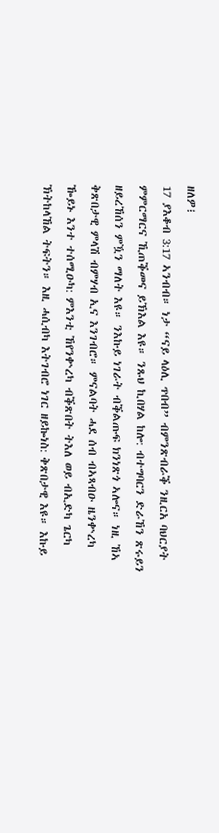ዘለዎ፧
17 ያእቆብ 3:17 ኣንብብ። ነታ “ናይ ላዕሊ ጥበብ” ብምንጽብራቕ ንዚርአ ባህርያት ምምርማርና ኺጠቕመና ይኽእል እዩ። ንጹህ ኪበሃል ከሎ: ብተግባርን ድራኸን ጽሩይን ዘይረኸሰን ምዃን ማለት እዩ። ንእኩይ ነገራት ብቕልጡፍ ክንነጽጎ ኣሎና። ነዚ ኸኣ ቅጽበታዊ ምላሽ ብምሃብ ኢና እንገብሮ። ምናልባት ሓደ ሰብ ብኣጻብዑ ዜንቍረካ ዀይኑ እንተ ተሰሚዑካ: ምእንቲ ኸየንቍረካ ብቕጽበት ትእለ ወይ ብኢድካ ጌርካ ኽትከላኸል ትፍትን። እዚ ሓሲብካ እትገብሮ ነገር ዘይኰነስ: ቅጽበታዊ እዩ። እኩይ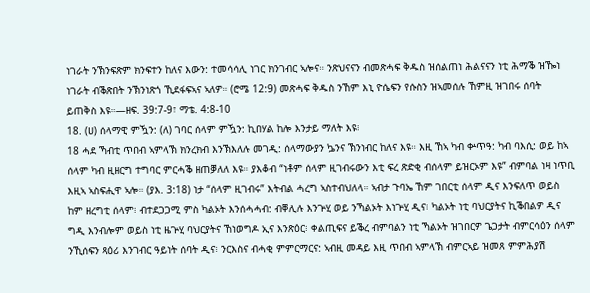ነገራት ንኽንፍጽም ክንፍተን ከለና እውን: ተመሳሳሊ ነገር ክንገብር ኣሎና። ንጽህናናን ብመጽሓፍ ቅዱስ ዝሰልጠነ ሕልናናን ነቲ ሕማቕ ዝዀነ ነገራት ብቕጽበት ንኽንነጽጎ ኺደፋፍኣና ኣለዎ። (ሮሜ 12:9) መጽሓፍ ቅዱስ ንኸም እኒ ዮሴፍን የሱስን ዝኣመሰሉ ኸምዚ ዝገበሩ ሰባት ይጠቅስ እዩ።—ዘፍ. 39:7-9፣ ማቴ. 4:8-10
18. (ሀ) ሰላማዊ ምዃን: (ለ) ገባር ሰላም ምዃን: ኪበሃል ከሎ እንታይ ማለት እዩ፧
18 ሓደ ኻብቲ ጥበብ ኣምላኽ ክንረክብ እንኽእለሉ መገዲ: ሰላማውያን ኴንና ኽንነብር ከለና እዩ። እዚ ኸኣ ካብ ቍጥዓ: ካብ ባእሲ: ወይ ከኣ ሰላም ካብ ዚዘርግ ተግባር ምርሓቕ ዘጠቓለለ እዩ። ያእቆብ “ነቶም ሰላም ዚገብሩውን እቲ ፍረ ጽድቂ ብሰላም ይዝርኦም እዩ” ብምባል ነዛ ነጥቢ እዚኣ ኣስፍሒዋ ኣሎ። (ያእ. 3:18) ነታ “ሰላም ዚገብሩ” እትብል ሓረግ ኣስተብህለላ። ኣብታ ጉባኤ ኸም ገበርቲ ሰላም ዲና እንፍለጥ ወይስ ከም ዘረግቲ ሰላም፧ ብተደጋጋሚ ምስ ካልኦት እንሰሓሓብ: ብቐሊሉ እንጕሂ ወይ ንኻልኦት እነጕሂ ዲና፧ ካልኦት ነቲ ባህርያትና ኪቕበልዎ ዲና ግዲ እንብሎም ወይስ ነቲ ዜጕሂ ባህርያትና ኸነወግዶ ኢና እንጽዕር፧ ቀልጢፍና ይቕረ ብምባልን ነቲ ኻልኦት ዝገበርዎ ጌጋታት ብምርሳዕን ሰላም ንኺሰፍን ጻዕሪ እንገብር ዓይነት ሰባት ዲና፧ ንርእስና ብሓቂ ምምርማርና: ኣብዚ መዳይ እዚ ጥበብ ኣምላኽ ብምርኣይ ዝመጸ ምምሕያሽ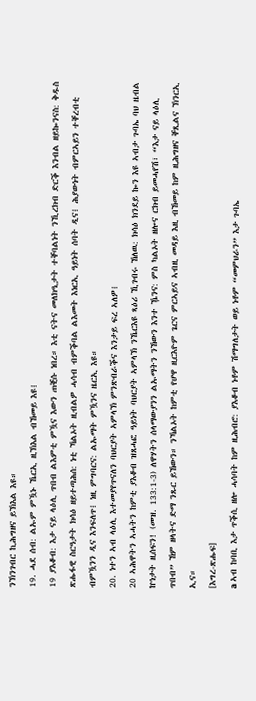ንኽንገብር ኪሕግዘና ይኽእል እዩ።
19. ሓደ ሰብ: ልኡም ምዃኑ ኼርኢ ዚኽእል ብኸመይ እዩ፧
19 ያእቆብ: እታ ናይ ላዕሊ ጥበብ ልእምቲ ምዃና እውን ጠቒሱ ነበረ። እቲ ናትና መለክዒታት ተቐባልነት ንኺረክብ ድርቕ እንብል ዘይኰንናስ: ቅዱስ ጽሑፋዊ ስርዓታት ክሳዕ ዘይተጣሕሰ: ነቲ ኻልኦት ዚብልዎ ሓሳብ ብምቕባል ልእመት እነርኢ ዓይነት ሰባት ዲና፧ ሕያውነት ብምርኣይን ተቐረብቲ ብምዃንን ዲና እንፍለጥ፧ ነዚ ምግባርና: ልኡማት ምዃንና ዜርኢ እዩ።
20. ነተን ኣብ ላዕሊ እተመያየጥናለን ባህርያት ኣምላኽ ምንጽብራቕና እንታይ ፍረ ኣለዎ፧
20 ኣሕዋትን ኣሓትን ከምቲ ያእቆብ ዝጸሓፎ ዓይነት ባህርያት ኣምላኽ ንኼርእዩ ጻዕሪ ኺገብሩ ኸለዉ: ክሳዕ ክንደይ ኰን እዩ ኣብታ ጉባኤ ባህ ዜብል ኵነታት ዚሰፍን! (መዝ. 133:1-3) ለዋሃትን ሰላማውያንን ልኡማትን ንኸውን እንተ ዄንና: ምስ ካልኦት ዘሎና ርክብ ይመሓየሽ፣ “እታ ናይ ላዕሊ ጥበብ” ኸም ዘላትና ድማ ንጹር ይኸውን። ንኻልኦት ከምቲ የሆዋ ዚርእዮም ጌርና ምርኣይና ኣብዚ መዳይ እዚ ብኸመይ ከም ዚሕግዘና ቐጺልና ኽንርኢ ኢና።
[እግረ-ጽሑፍ]
a ኣብ ከባቢ እታ ጥቕሲ ዘሎ ሓሳባት ከም ዚሕብሮ: ያእቆብ ነቶም ሽማግለታት ወይ ነቶም “መምህራን” እታ ጉባኤ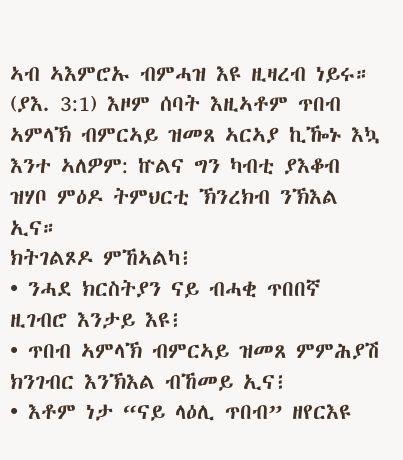ኣብ ኣእምሮኡ ብምሓዝ እዩ ዚዛረብ ነይሩ። (ያእ. 3:1) እዞም ሰባት እዚኣቶም ጥበብ ኣምላኽ ብምርኣይ ዝመጸ ኣርኣያ ኪዀኑ እኳ እንተ ኣለዎም: ኵልና ግን ካብቲ ያእቆብ ዝሃቦ ምዕዶ ትምህርቲ ኽንረክብ ንኽእል ኢና።
ክትገልጾዶ ምኸኣልካ፧
• ንሓደ ክርስትያን ናይ ብሓቂ ጥበበኛ ዚገብሮ እንታይ እዩ፧
• ጥበብ ኣምላኽ ብምርኣይ ዝመጸ ምምሕያሽ ክንገብር እንኽእል ብኸመይ ኢና፧
• እቶም ነታ “ናይ ላዕሊ ጥበብ” ዘየርእዩ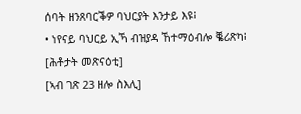ሰባት ዘንጸባርቕዎ ባህርያት እንታይ እዩ፧
• ነየናይ ባህርይ ኢኻ ብዝያዳ ኸተማዕብሎ ቘሪጽካ፧
[ሕቶታት መጽናዕቲ]
[ኣብ ገጽ 23 ዘሎ ስእሊ]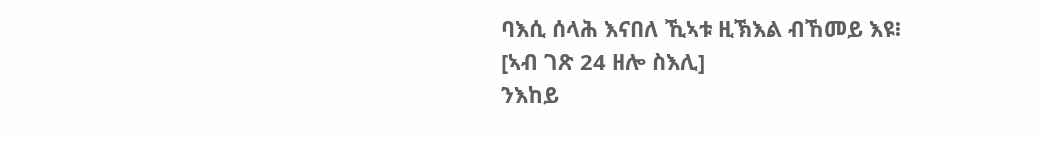ባእሲ ሰላሕ እናበለ ኺኣቱ ዚኽእል ብኸመይ እዩ፧
[ኣብ ገጽ 24 ዘሎ ስእሊ]
ንእከይ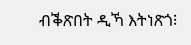ብቕጽበት ዲኻ እትነጽጎ፧